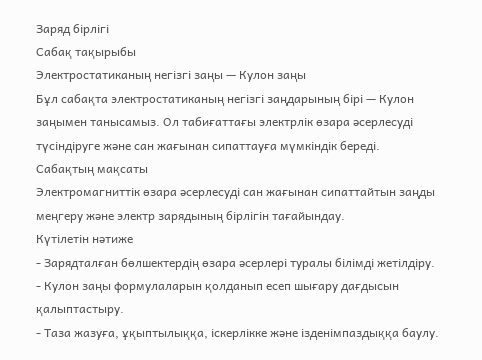Заряд бірлігі
Сабақ тақырыбы
Электростатиканың негізгі заңы — Кулон заңы
Бұл сабақта электростатиканың негізгі заңдарының бірі — Кулон заңымен танысамыз. Ол табиғаттағы электрлік өзара әсерлесуді түсіндіруге және сан жағынан сипаттауға мүмкіндік береді.
Сабақтың мақсаты
Электромагниттік өзара әсерлесуді сан жағынан сипаттайтын заңды меңгеру және электр зарядының бірлігін тағайындау.
Күтілетін нәтиже
- Зарядталған бөлшектердің өзара әсерлері туралы білімді жетілдіру.
- Кулон заңы формулаларын қолданып есеп шығару дағдысын қалыптастыру.
- Таза жазуға, ұқыптылыққа, іскерлікке және ізденімпаздыққа баулу.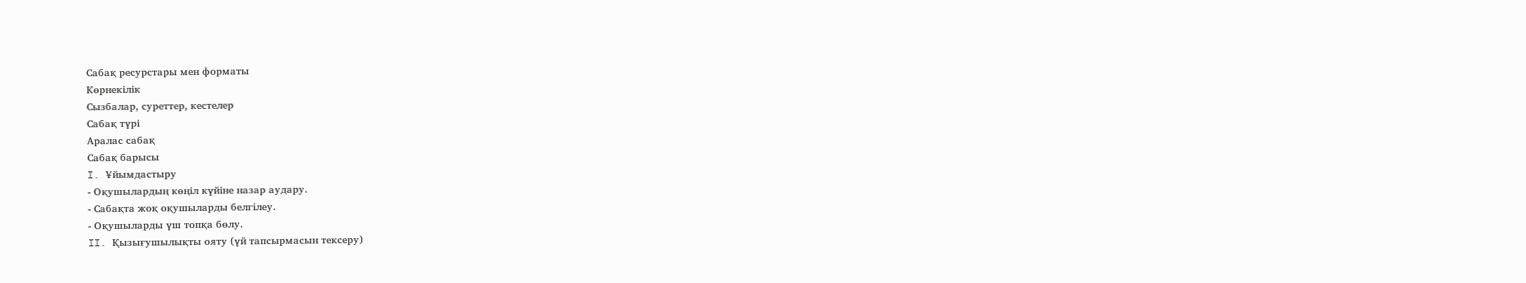Сабақ ресурстары мен форматы
Көрнекілік
Сызбалар, суреттер, кестелер
Сабақ түрі
Аралас сабақ
Сабақ барысы
I. Ұйымдастыру
- Оқушылардың көңіл күйіне назар аудару.
- Сабақта жоқ оқушыларды белгілеу.
- Оқушыларды үш топқа бөлу.
II. Қызығушылықты ояту (үй тапсырмасын тексеру)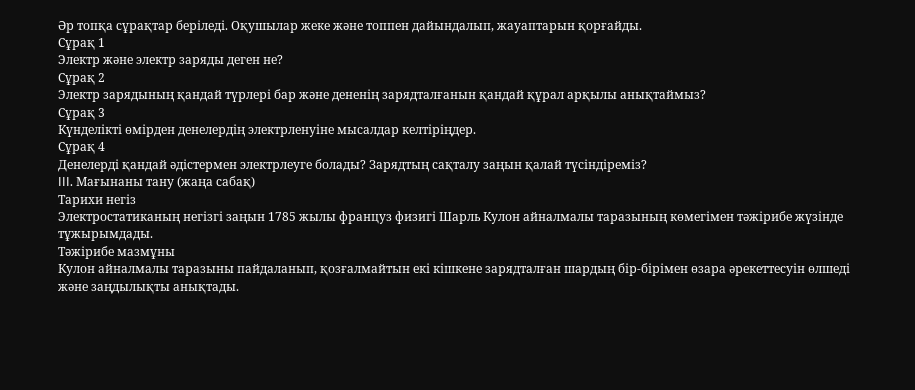Әр топқа сұрақтар беріледі. Оқушылар жеке және топпен дайындалып, жауаптарын қорғайды.
Сұрақ 1
Электр және электр заряды деген не?
Сұрақ 2
Электр зарядының қандай түрлері бар және дененің зарядталғанын қандай құрал арқылы анықтаймыз?
Сұрақ 3
Күнделікті өмірден денелердің электрленуіне мысалдар келтіріңдер.
Сұрақ 4
Денелерді қандай әдістермен электрлеуге болады? Зарядтың сақталу заңын қалай түсіндіреміз?
III. Мағынаны тану (жаңа сабақ)
Тарихи негіз
Электростатиканың негізгі заңын 1785 жылы француз физигі Шарль Кулон айналмалы таразының көмегімен тәжірибе жүзінде тұжырымдады.
Тәжірибе мазмұны
Кулон айналмалы таразыны пайдаланып, қозғалмайтын екі кішкене зарядталған шардың бір-бірімен өзара әрекеттесуін өлшеді және заңдылықты анықтады.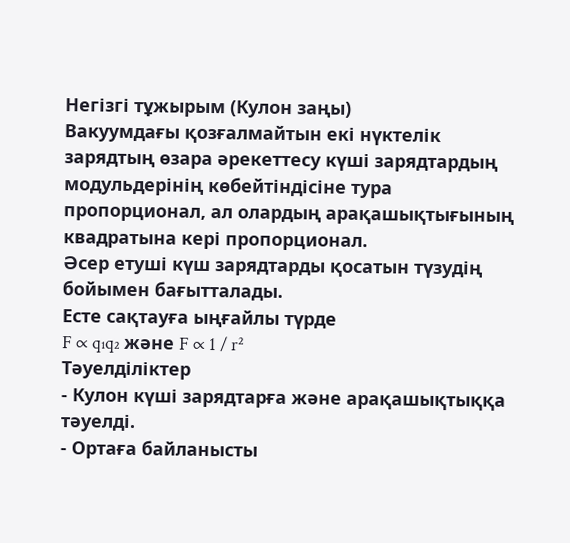Негізгі тұжырым (Кулон заңы)
Вакуумдағы қозғалмайтын екі нүктелік зарядтың өзара әрекеттесу күші зарядтардың модульдерінің көбейтіндісіне тура пропорционал, ал олардың арақашықтығының квадратына кері пропорционал.
Әсер етуші күш зарядтарды қосатын түзудің бойымен бағытталады.
Есте сақтауға ыңғайлы түрде
F ∝ q₁q₂ және F ∝ 1 / r²
Тәуелділіктер
- Кулон күші зарядтарға және арақашықтыққа тәуелді.
- Ортаға байланысты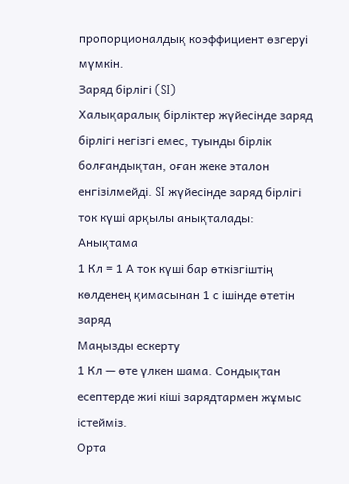пропорционалдық коэффициент өзгеруі мүмкін.
Заряд бірлігі (SI)
Халықаралық бірліктер жүйесінде заряд бірлігі негізгі емес, туынды бірлік болғандықтан, оған жеке эталон енгізілмейді. SI жүйесінде заряд бірлігі ток күші арқылы анықталады:
Анықтама
1 Кл = 1 А ток күші бар өткізгіштің көлденең қимасынан 1 с ішінде өтетін заряд
Маңызды ескерту
1 Кл — өте үлкен шама. Сондықтан есептерде жиі кіші зарядтармен жұмыс істейміз.
Орта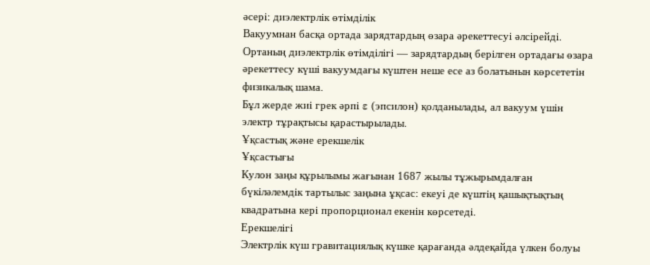әсері: диэлектрлік өтімділік
Вакуумнан басқа ортада зарядтардың өзара әрекеттесуі әлсірейді. Ортаның диэлектрлік өтімділігі — зарядтардың берілген ортадағы өзара әрекеттесу күші вакуумдағы күштен неше есе аз болатынын көрсететін физикалық шама.
Бұл жерде жиі грек әрпі ε (эпсилон) қолданылады, ал вакуум үшін электр тұрақтысы қарастырылады.
Ұқсастық және ерекшелік
Ұқсастығы
Кулон заңы құрылымы жағынан 1687 жылы тұжырымдалған бүкіләлемдік тартылыс заңына ұқсас: екеуі де күштің қашықтықтың квадратына кері пропорционал екенін көрсетеді.
Ерекшелігі
Электрлік күш гравитациялық күшке қарағанда әлдеқайда үлкен болуы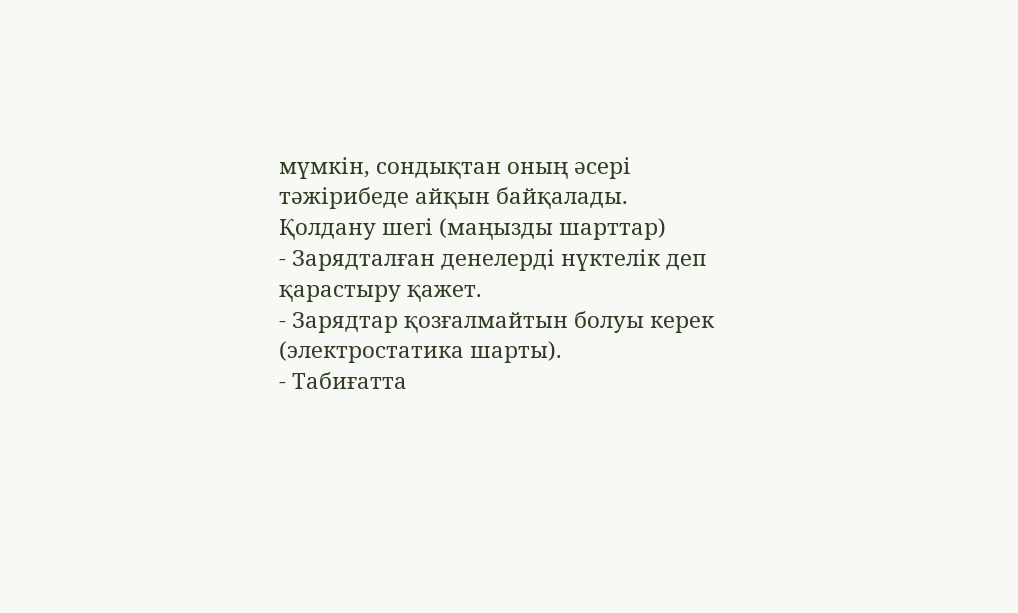мүмкін, сондықтан оның әсері тәжірибеде айқын байқалады.
Қолдану шегі (маңызды шарттар)
- Зарядталған денелерді нүктелік деп қарастыру қажет.
- Зарядтар қозғалмайтын болуы керек (электростатика шарты).
- Табиғатта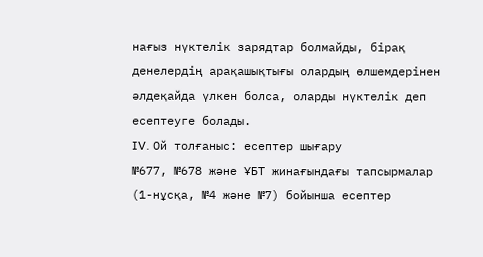нағыз нүктелік зарядтар болмайды, бірақ денелердің арақашықтығы олардың өлшемдерінен әлдеқайда үлкен болса, оларды нүктелік деп есептеуге болады.
IV. Ой толғаныс: есептер шығару
№677, №678 және ҰБТ жинағындағы тапсырмалар (1-нұсқа, №4 және №7) бойынша есептер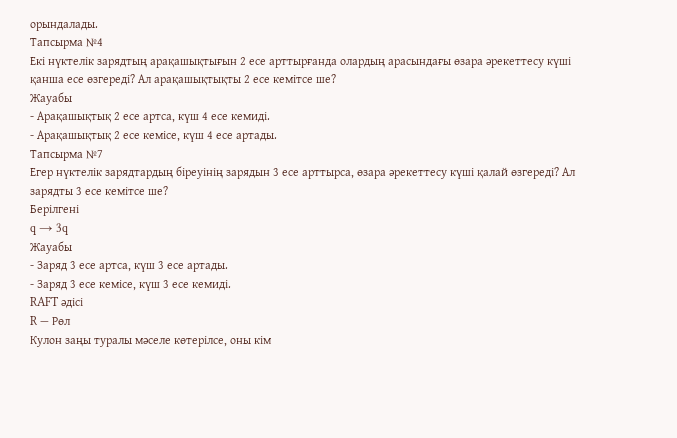орындалады.
Тапсырма №4
Екі нүктелік зарядтың арақашықтығын 2 есе арттырғанда олардың арасындағы өзара әрекеттесу күші қанша есе өзгереді? Ал арақашықтықты 2 есе кемітсе ше?
Жауабы
- Арақашықтық 2 есе артса, күш 4 есе кемиді.
- Арақашықтық 2 есе кемісе, күш 4 есе артады.
Тапсырма №7
Егер нүктелік зарядтардың біреуінің зарядын 3 есе арттырса, өзара әрекеттесу күші қалай өзгереді? Ал зарядты 3 есе кемітсе ше?
Берілгені
q → 3q
Жауабы
- Заряд 3 есе артса, күш 3 есе артады.
- Заряд 3 есе кемісе, күш 3 есе кемиді.
RAFT әдісі
R — Рөл
Кулон заңы туралы мәселе көтерілсе, оны кім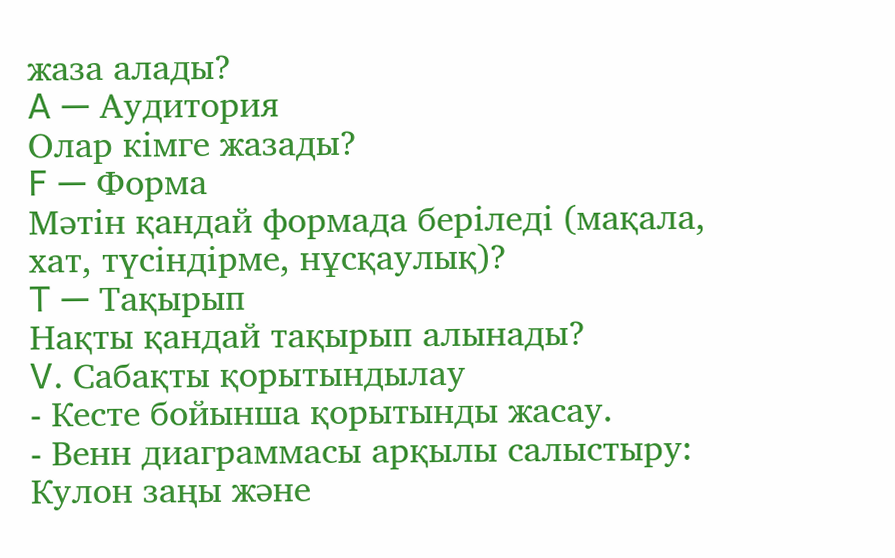жаза алады?
A — Аудитория
Олар кімге жазады?
F — Форма
Мәтін қандай формада беріледі (мақала, хат, түсіндірме, нұсқаулық)?
T — Тақырып
Нақты қандай тақырып алынады?
V. Сабақты қорытындылау
- Кесте бойынша қорытынды жасау.
- Венн диаграммасы арқылы салыстыру: Кулон заңы және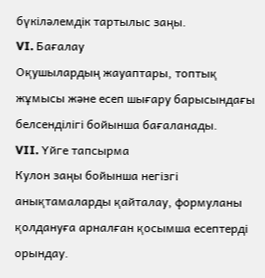бүкіләлемдік тартылыс заңы.
VI. Бағалау
Оқушылардың жауаптары, топтық жұмысы және есеп шығару барысындағы белсенділігі бойынша бағаланады.
VII. Үйге тапсырма
Кулон заңы бойынша негізгі анықтамаларды қайталау, формуланы қолдануға арналған қосымша есептерді орындау.